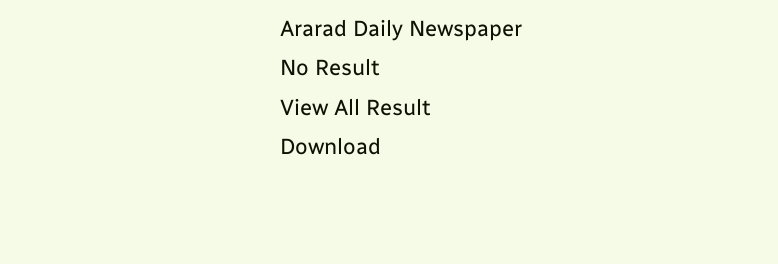Ararad Daily Newspaper
No Result
View All Result
Download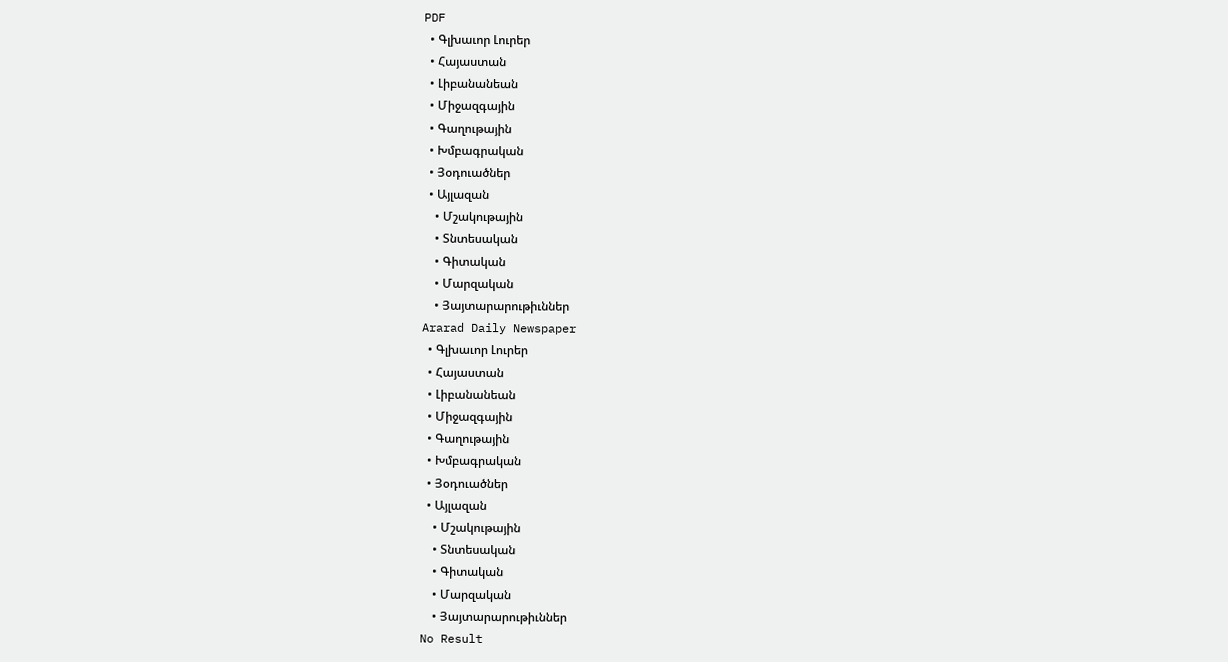PDF
  • Գլխաւոր Լուրեր
  • Հայաստան
  • Լիբանանեան
  • Միջազգային
  • Գաղութային
  • Խմբագրական
  • Յօդուածներ
  • Այլազան
    • Մշակութային
    • Տնտեսական
    • Գիտական
    • Մարզական
    • Յայտարարութիւններ
Ararad Daily Newspaper
  • Գլխաւոր Լուրեր
  • Հայաստան
  • Լիբանանեան
  • Միջազգային
  • Գաղութային
  • Խմբագրական
  • Յօդուածներ
  • Այլազան
    • Մշակութային
    • Տնտեսական
    • Գիտական
    • Մարզական
    • Յայտարարութիւններ
No Result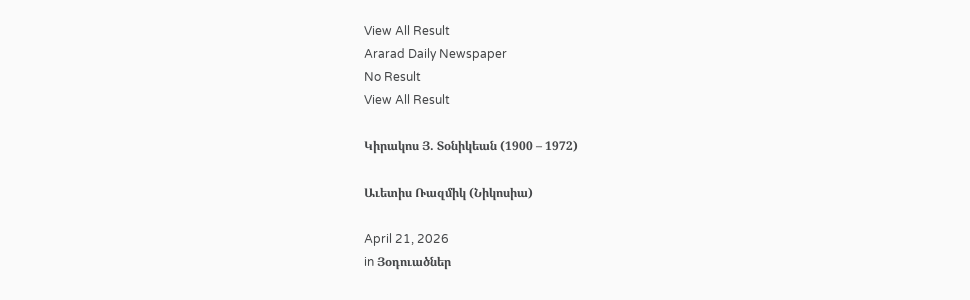View All Result
Ararad Daily Newspaper
No Result
View All Result

Կիրակոս Յ. Տօնիկեան (1900 – 1972)

Աւետիս Ռազմիկ (Նիկոսիա)

April 21, 2026
in Յօդուածներ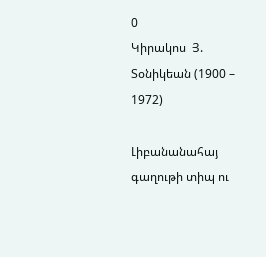0
Կիրակոս  Յ.  Տօնիկեան (1900 – 1972)

Լիբանանահայ գաղութի տիպ ու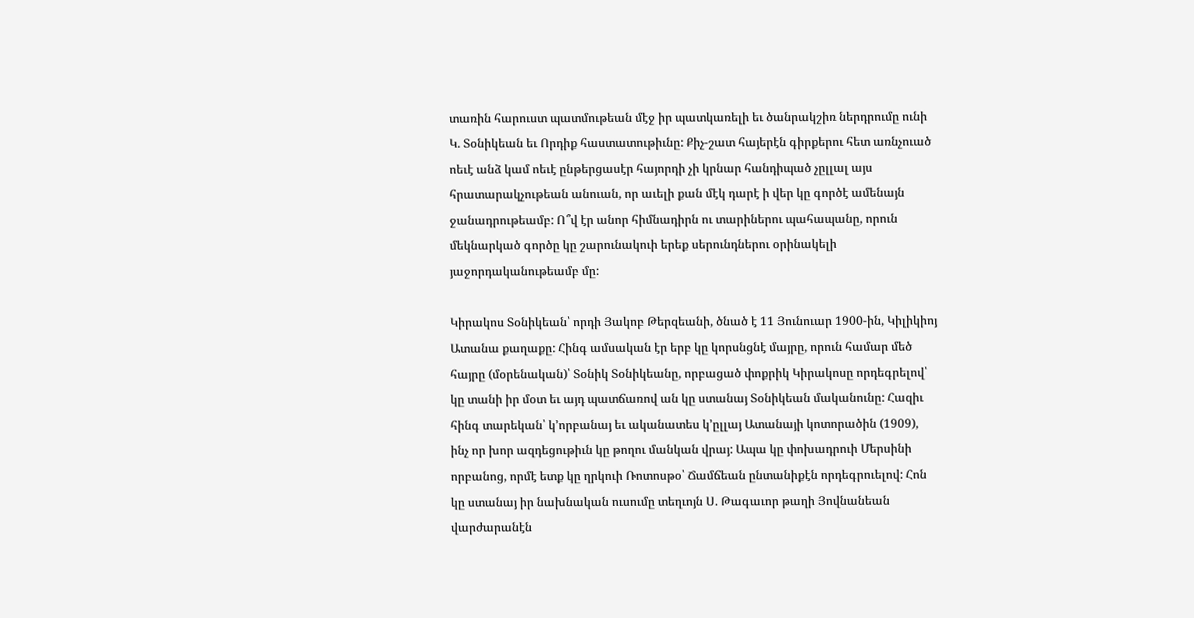տառին հարուստ պատմութեան մէջ իր պատկառելի եւ ծանրակշիռ ներդրումը ունի Կ. Տօնիկեան եւ Որդիք հաստատութիւնը: Քիչ-շատ հայերէն գիրքերու հետ առնչուած ոեւէ անձ կամ ոեւէ ընթերցասէր հայորդի չի կրնար հանդիպած չըլլալ այս հրատարակչութեան անուան, որ աւելի քան մէկ դարէ ի վեր կը գործէ ամենայն ջանադրութեամբ: Ո՞վ էր անոր հիմնադիրն ու տարիներու պահապանը, որուն մեկնարկած գործը կը շարունակուի երեք սերունդներու օրինակելի յաջորդականութեամբ մը:

Կիրակոս Տօնիկեան՝ որդի Յակոբ Թերզեանի, ծնած է 11 Յունուար 1900-ին, Կիլիկիոյ Ատանա քաղաքը: Հինգ ամսական էր երբ կը կորսնցնէ մայրը, որուն համար մեծ հայրը (մօրենական)՝ Տօնիկ Տօնիկեանը, որբացած փոքրիկ Կիրակոսը որդեգրելով՝ կը տանի իր մօտ եւ այդ պատճառով ան կը ստանայ Տօնիկեան մականունը: Հազիւ հինգ տարեկան՝ կ’որբանայ եւ ականատես կ’ըլլայ Ատանայի կոտորածին (1909), ինչ որ խոր ազդեցութիւն կը թողու մանկան վրայ: Ապա կը փոխադրուի Մերսինի որբանոց, որմէ ետք կը ղրկուի Ռոտոսթօ՝ Ճամճեան ընտանիքէն որդեգրուելով: Հոն կը ստանայ իր նախնական ուսումը տեղւոյն Ս. Թագաւոր թաղի Յովնանեան վարժարանէն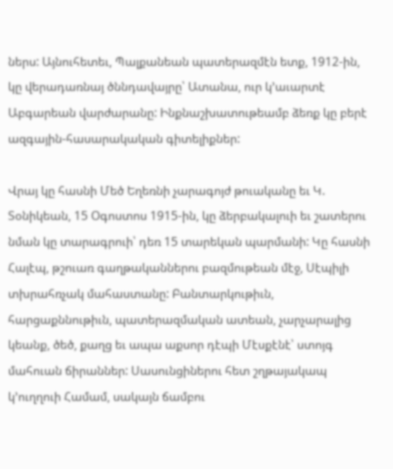ներս: Այնուհետեւ, Պալքանեան պատերազմէն ետք, 1912-ին, կը վերադառնայ ծննդավայրը՝ Ատանա, ուր կ’աւարտէ Աբգարեան վարժարանը: Ինքնաշխատութեամբ ձեռք կը բերէ ազգային-հասարակական գիտելիքներ:

Վրայ կը հասնի Մեծ Եղեռնի չարագոյժ թուականը եւ Կ. Տօնիկեան, 15 Օգոստոս 1915-ին, կը ձերբակալուի եւ շատերու նման կը տարագրուի՝ դեռ 15 տարեկան պարմանի: Կը հասնի Հալէպ, թշուառ գաղթականներու բազմութեան մէջ, Սէպիլի տխրահռչակ մահաստանը: Բանտարկութիւն, հարցաքննութիւն, պատերազմական ատեան, չարչարալից կեանք, ծեծ, քաղց եւ ապա աքսոր դէպի Մէսքէնէ՝ ստոյգ մահուան ճիրաններ: Սասունցիներու հետ շղթայակապ կ’ուղղուի Համամ, սակայն ճամբու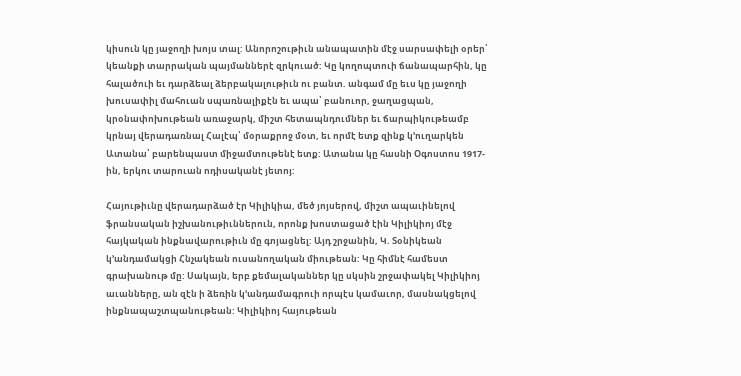կիսուն կը յաջողի խոյս տալ: Անորոշութիւն անապատին մէջ սարսափելի օրեր՝ կեանքի տարրական պայմաններէ զրկուած: Կը կողոպտուի ճանապարհին, կը հալածուի եւ դարձեալ ձերբակալութիւն ու բանտ. անգամ մը եւս կը յաջողի խուսափիլ մահուան սպառնալիքէն եւ ապա՝ բանուոր, ջաղացպան, կրօնափոխութեան առաջարկ, միշտ հետապնդումներ եւ ճարպիկութեամբ կրնայ վերադառնալ Հալէպ՝ մօրաքրոջ մօտ, եւ որմէ ետք զինք կ’ուղարկեն Ատանա՝ բարենպաստ միջամտութենէ ետք: Ատանա կը հասնի Օգոստոս 1917-ին, երկու տարուան ոդիսականէ յետոյ:

Հայութիւնը վերադարձած էր Կիլիկիա, մեծ յոյսերով, միշտ ապաւինելով ֆրանսական իշխանութիւններուն, որոնք խոստացած էին Կիլիկիոյ մէջ հայկական ինքնավարութիւն մը գոյացնել: Այդ շրջանին, Կ. Տօնիկեան կ’անդամակցի Հնչակեան ուսանողական միութեան: Կը հիմնէ համեստ գրախանութ մը: Սակայն, երբ քեմալականներ կը սկսին շրջափակել Կիլիկիոյ աւանները, ան զէն ի ձեռին կ’անդամագրուի որպէս կամաւոր, մասնակցելով ինքնապաշտպանութեան: Կիլիկիոյ հայութեան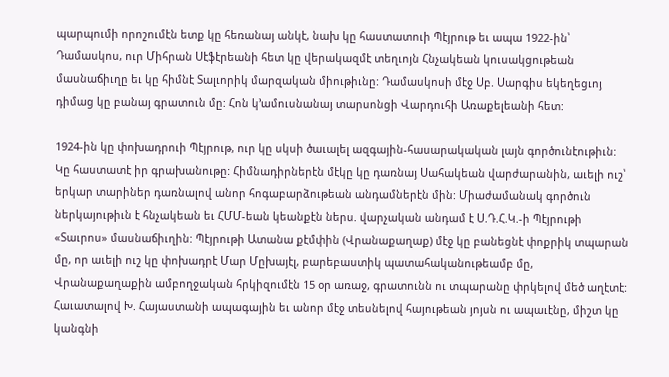պարպումի որոշումէն ետք կը հեռանայ անկէ, նախ կը հաստատուի Պէյրութ եւ ապա 1922-ին՝ Դամասկոս, ուր Միհրան Սէֆէրեանի հետ կը վերակազմէ տեղւոյն Հնչակեան կուսակցութեան մասնաճիւղը եւ կը հիմնէ Տալւորիկ մարզական միութիւնը: Դամասկոսի մէջ Սբ. Սարգիս եկեղեցւոյ դիմաց կը բանայ գրատուն մը: Հոն կ’ամուսնանայ տարսոնցի Վարդուհի Առաքելեանի հետ:

1924-ին կը փոխադրուի Պէյրութ, ուր կը սկսի ծաւալել ազգային-հասարակական լայն գործունէութիւն: Կը հաստատէ իր գրախանութը: Հիմնադիրներէն մէկը կը դառնայ Սահակեան վարժարանին, աւելի ուշ՝ երկար տարիներ դառնալով անոր հոգաբարձութեան անդամներէն մին: Միաժամանակ գործուն ներկայութիւն է հնչակեան եւ ՀՄՄ-եան կեանքէն ներս. վարչական անդամ է Ս.Դ.Հ.Կ.-ի Պէյրութի «Տաւրոս» մասնաճիւղին: Պէյրութի Ատանա քէմփին (Վրանաքաղաք) մէջ կը բանեցնէ փոքրիկ տպարան մը, որ աւելի ուշ կը փոխադրէ Մար Մըխայէլ, բարեբաստիկ պատահականութեամբ մը, Վրանաքաղաքին ամբողջական հրկիզումէն 15 օր առաջ, գրատունն ու տպարանը փրկելով մեծ աղէտէ: Հաւատալով Խ. Հայաստանի ապագային եւ անոր մէջ տեսնելով հայութեան յոյսն ու ապաւէնը, միշտ կը կանգնի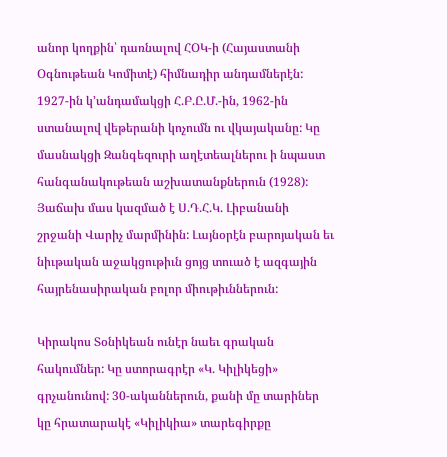անոր կողքին՝ դառնալով ՀՕԿ-ի (Հայաստանի Օգնութեան Կոմիտէ) հիմնադիր անդամներէն: 1927-ին կ’անդամակցի Հ.Բ.Ը.Մ.-ին, 1962-ին ստանալով վեթերանի կոչումն ու վկայականը: Կը մասնակցի Զանգեզուրի աղէտեալներու ի նպաստ հանգանակութեան աշխատանքներուն (1928): Յաճախ մաս կազմած է Ս.Դ.Հ.Կ. Լիբանանի շրջանի Վարիչ մարմինին: Լայնօրէն բարոյական եւ նիւթական աջակցութիւն ցոյց տուած է ազգային հայրենասիրական բոլոր միութիւններուն:

Կիրակոս Տօնիկեան ունէր նաեւ գրական հակումներ: Կը ստորագրէր «Կ. Կիլիկեցի» գրչանունով: 30-ականներուն, քանի մը տարիներ կը հրատարակէ «Կիլիկիա» տարեգիրքը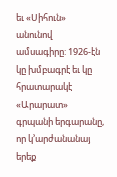եւ «Սիհուն» անունով ամսագիրը: 1926-էն կը խմբագրէ եւ կը հրատարակէ «Արարատ» գրպանի երգարանը, որ կ’արժանանայ երեք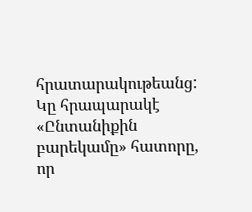հրատարակութեանց: Կը հրապարակէ «Ընտանիքին բարեկամը» հատորը, որ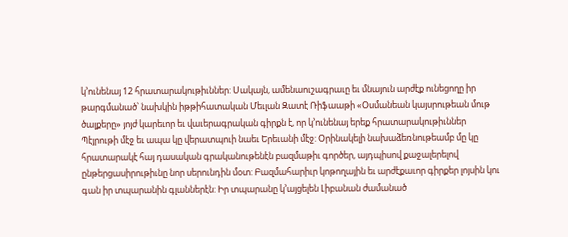կ’ունենայ 12 հրատարակութիւններ: Սակայն, ամենաուշագրաւը եւ մնայուն արժէք ունեցողը իր թարգմանած՝ նախկին իթթիհատական Մեւլան Զատէ Ռիֆաաթի «Օսմանեան կայսրութեան մութ ծալքերը» յոյժ կարեւոր եւ վաւերագրական գիրքն է, որ կ’ունենայ երեք հրատարակութիւններ Պէյրութի մէջ եւ ապա կը վերատպուի նաեւ Երեւանի մէջ: Օրինակելի նախաձեռնութեամբ մը կը հրատարակէ հայ դասական գրականութենէն բազմաթիւ գործեր, այդպիսով քաջալերելով ընթերցասիրութիւնը նոր սերունդին մօտ: Բազմահարիւր կոթողային եւ արժէքաւոր գիրքեր լոյսին կու գան իր տպարանին գլաններէն: Իր տպարանը կ’այցելեն Լիբանան ժամանած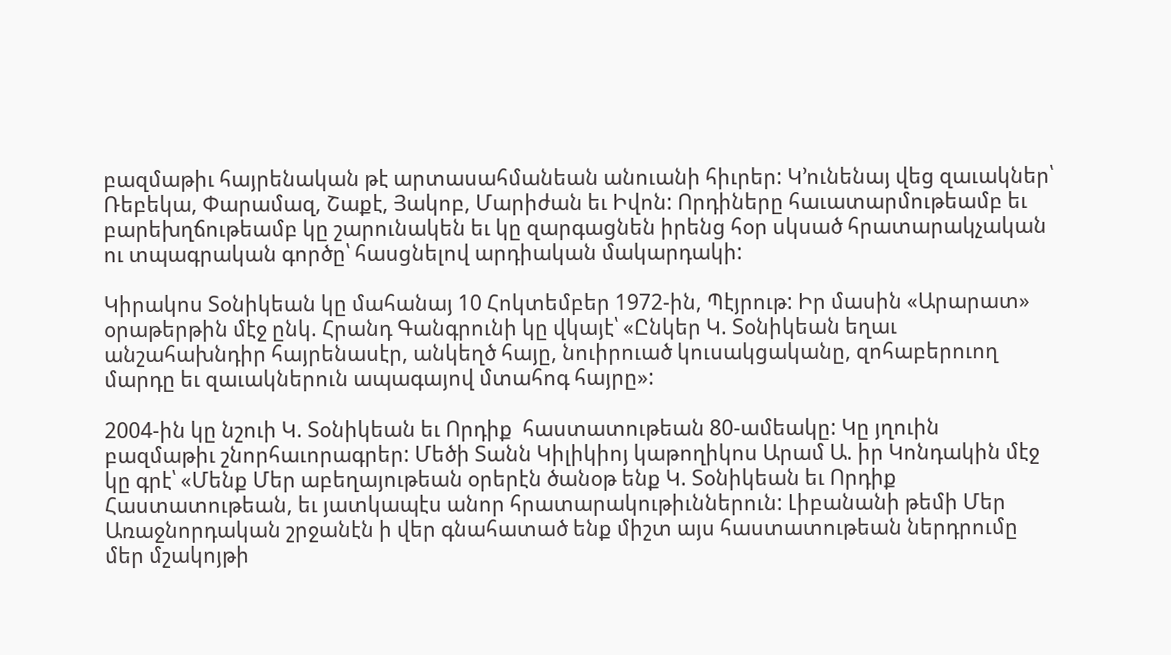բազմաթիւ հայրենական թէ արտասահմանեան անուանի հիւրեր: Կ’ունենայ վեց զաւակներ՝ Ռեբեկա, Փարամազ, Շաքէ, Յակոբ, Մարիժան եւ Իվոն: Որդիները հաւատարմութեամբ եւ բարեխղճութեամբ կը շարունակեն եւ կը զարգացնեն իրենց հօր սկսած հրատարակչական ու տպագրական գործը՝ հասցնելով արդիական մակարդակի:

Կիրակոս Տօնիկեան կը մահանայ 10 Հոկտեմբեր 1972-ին, Պէյրութ: Իր մասին «Արարատ» օրաթերթին մէջ ընկ. Հրանդ Գանգրունի կը վկայէ՝ «Ընկեր Կ. Տօնիկեան եղաւ անշահախնդիր հայրենասէր, անկեղծ հայը, նուիրուած կուսակցականը, զոհաբերուող մարդը եւ զաւակներուն ապագայով մտահոգ հայրը»:

2004-ին կը նշուի Կ. Տօնիկեան եւ Որդիք  հաստատութեան 80-ամեակը: Կը յղուին բազմաթիւ շնորհաւորագրեր: Մեծի Տանն Կիլիկիոյ կաթողիկոս Արամ Ա. իր Կոնդակին մէջ կը գրէ՝ «Մենք Մեր աբեղայութեան օրերէն ծանօթ ենք Կ. Տօնիկեան եւ Որդիք Հաստատութեան, եւ յատկապէս անոր հրատարակութիւններուն: Լիբանանի թեմի Մեր Առաջնորդական շրջանէն ի վեր գնահատած ենք միշտ այս հաստատութեան ներդրումը մեր մշակոյթի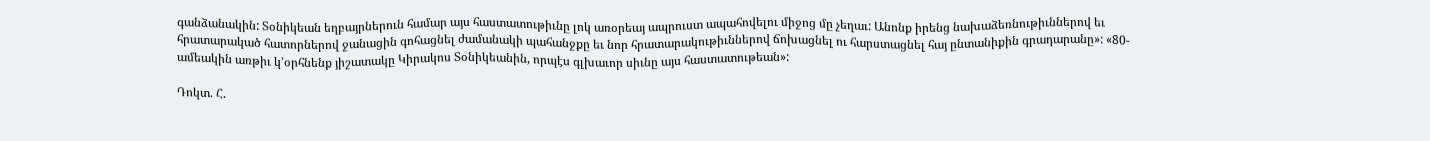գանձանակին: Տօնիկեան եղբայրներուն համար այս հաստատութիւնը լոկ առօրեայ ապրուստ ապահովելու միջոց մը չեղաւ: Անոնք իրենց նախաձեռնութիւններով եւ հրատարակած հատորներով ջանացին գոհացնել ժամանակի պահանջքը եւ նոր հրատարակութիւններով ճոխացնել ու հարստացնել հայ ընտանիքին գրադարանը»: «80-ամեակին առթիւ կ’օրհնենք յիշատակը Կիրակոս Տօնիկեանին, որպէս գլխաւոր սիւնը այս հաստատութեան»:

Դոկտ. Հ.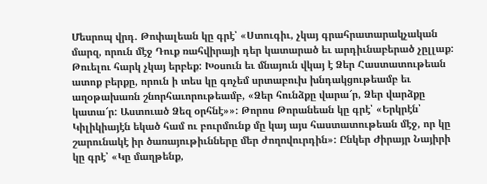Մեսրոպ վրդ. Թոփալեան կը գրէ՝ «Ստուգիւ, չկայ գրահրատարակչական մարզ, որուն մէջ Դուք ռահվիրայի դեր կատարած եւ արդիւնաբերած չըլլաք: Թուելու հարկ չկայ երբեք: Խօսուն եւ մնայուն վկայ է Ձեր Հաստատութեան ատոք բերքը, որուն ի տես կը գոչեմ սրտաբուխ խնդակցութեամբ եւ աղօթախառն շնորհաւորութեամբ, «Ձեր հունձքը վարա՜ր, Ձեր վարձքը կատա՜ր: Աստուած Ձեզ օրհնէ»»: Թորոս Թորանեան կը գրէ՝ «Երկրէն՝ Կիլիկիայէն եկած համ ու բուրմունք մը կայ այս հաստատութեան մէջ, որ կը շարունակէ իր ծառայութիւնները մեր ժողովուրդին»: Ընկեր Ժիրայր Նայիրի կը գրէ՝ «Կը մաղթենք,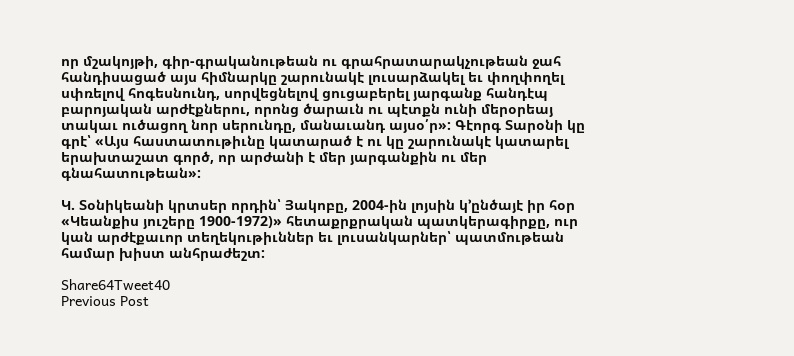որ մշակոյթի, գիր-գրականութեան ու գրահրատարակչութեան ջահ հանդիսացած այս հիմնարկը շարունակէ լուսարձակել եւ փողփողել սփռելով հոգեսնունդ, սորվեցնելով ցուցաբերել յարգանք հանդէպ բարոյական արժէքներու, որոնց ծարաւն ու պէտքն ունի մերօրեայ տակաւ ուծացող նոր սերունդը, մանաւանդ այսօ՛ր»: Գէորգ Տարօնի կը գրէ՝ «Այս հաստատութիւնը կատարած է ու կը շարունակէ կատարել երախտաշատ գործ, որ արժանի է մեր յարգանքին ու մեր գնահատութեան»:

Կ. Տօնիկեանի կրտսեր որդին՝ Յակոբը, 2004-ին լոյսին կ’ընծայէ իր հօր «Կեանքիս յուշերը 1900-1972)» հետաքրքրական պատկերագիրքը, ուր կան արժէքաւոր տեղեկութիւններ եւ լուսանկարներ՝ պատմութեան համար խիստ անհրաժեշտ:

Share64Tweet40
Previous Post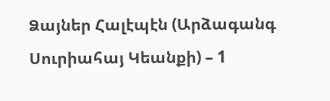Ձայներ Հալէպէն (Արձագանգ Սուրիահայ Կեանքի) – 1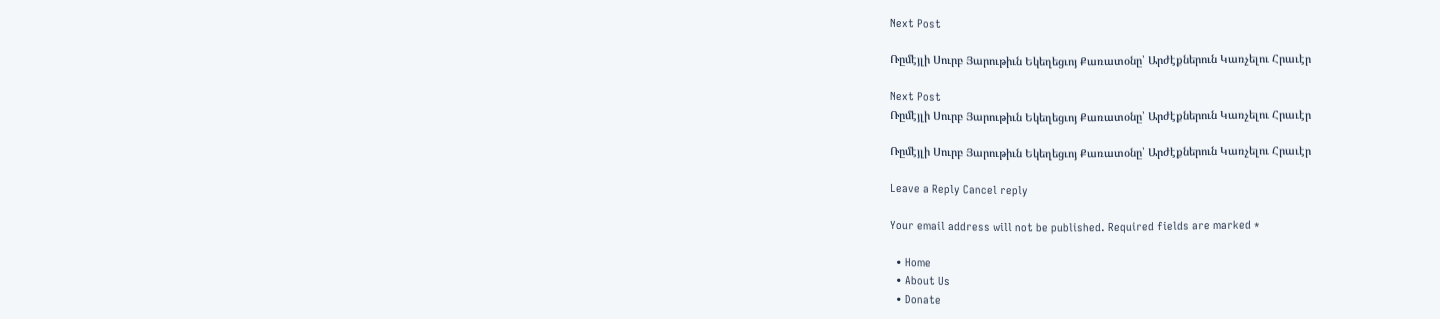Next Post

Ռըմէյլի Սուրբ Յարութիւն Եկեղեցւոյ Քառատօնը՝ Արժէքներուն Կառչելու Հրաւէր

Next Post
Ռըմէյլի Սուրբ Յարութիւն Եկեղեցւոյ Քառատօնը՝ Արժէքներուն Կառչելու Հրաւէր

Ռըմէյլի Սուրբ Յարութիւն Եկեղեցւոյ Քառատօնը՝ Արժէքներուն Կառչելու Հրաւէր

Leave a Reply Cancel reply

Your email address will not be published. Required fields are marked *

  • Home
  • About Us
  • Donate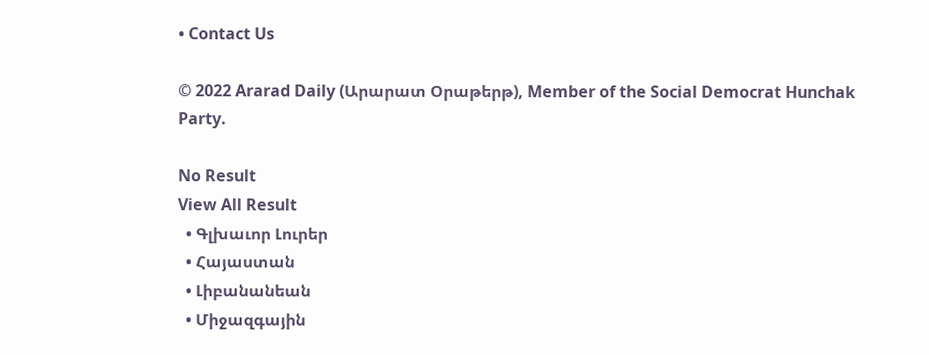• Contact Us

© 2022 Ararad Daily (Արարատ Օրաթերթ), Member of the Social Democrat Hunchak Party.

No Result
View All Result
  • Գլխաւոր Լուրեր
  • Հայաստան
  • Լիբանանեան
  • Միջազգային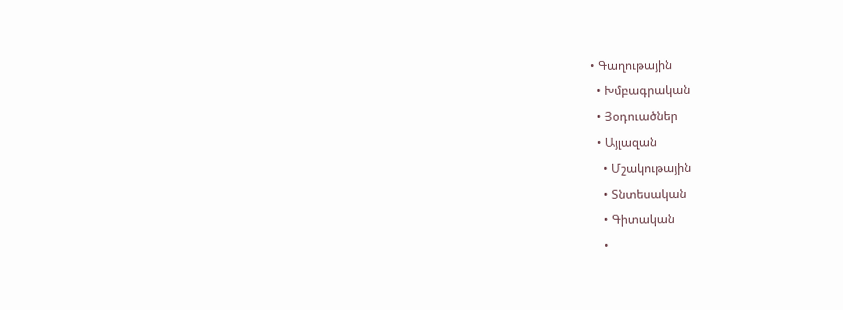• Գաղութային
  • Խմբագրական
  • Յօդուածներ
  • Այլազան
    • Մշակութային
    • Տնտեսական
    • Գիտական
    •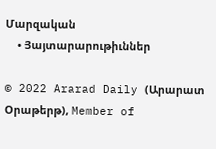Մարզական
    • Յայտարարութիւններ

© 2022 Ararad Daily (Արարատ Օրաթերթ), Member of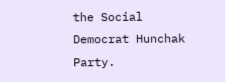the Social Democrat Hunchak Party.